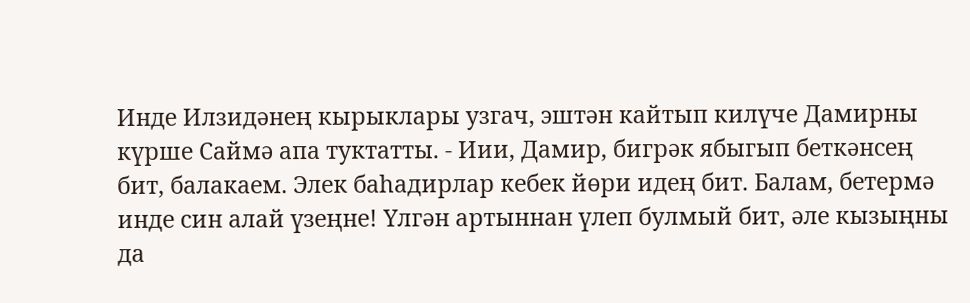Инде Илзидәнең кырыклары узгач, эштән кайтып килүче Дамирны күрше Саймә апа туктатты. - Иии, Дамир, бигрәк ябыгып беткәнсең бит, балакаем. Элек баһадирлар кебек йөри идең бит. Балам, бетермә инде син алай үзеңне! Үлгән артыннан үлеп булмый бит, әле кызыңны да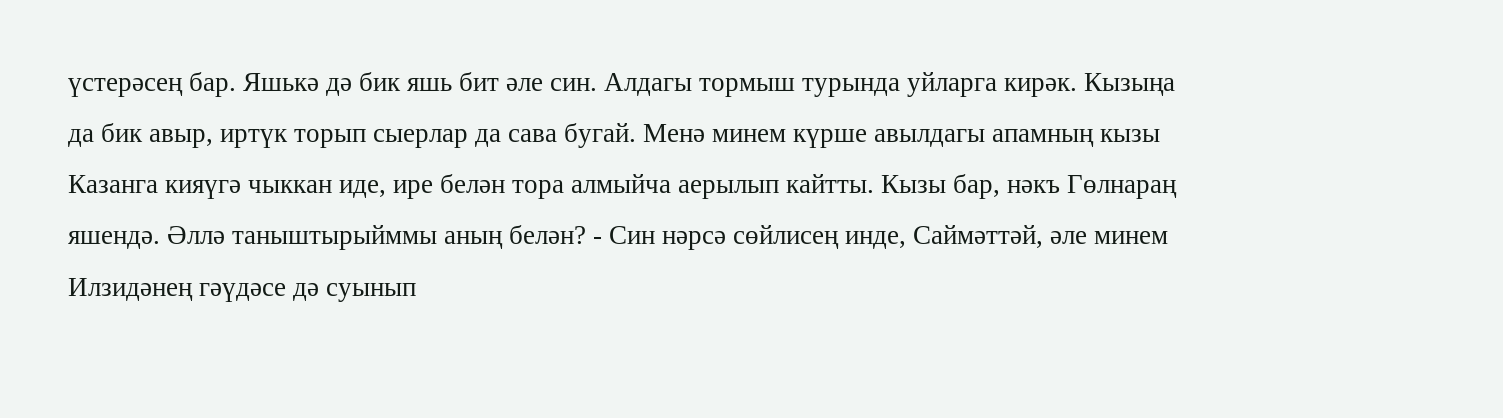үстерәсең бар. Яшькә дә бик яшь бит әле син. Алдагы тормыш турында уйларга кирәк. Кызыңа да бик авыр, иртүк торып сыерлар да сава бугай. Менә минем күрше авылдагы апамның кызы Казанга кияүгә чыккан иде, ире белән тора алмыйча аерылып кайтты. Кызы бар, нәкъ Гөлнараң яшендә. Әллә таныштырыйммы аның белән? - Син нәрсә сөйлисең инде, Саймәттәй, әле минем Илзидәнең гәүдәсе дә суынып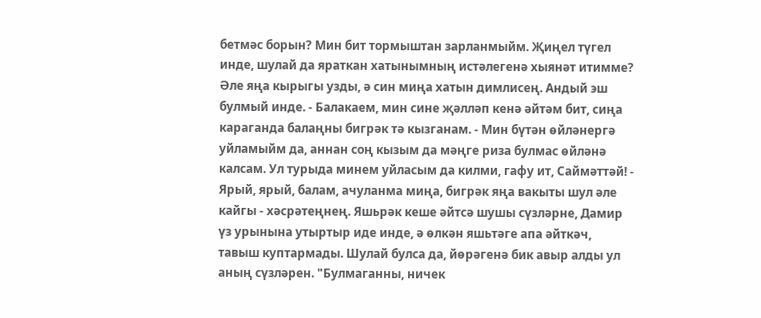бетмәс борын? Мин бит тормыштан зарланмыйм. Җиңел түгел инде, шулай да яраткан хатынымның истәлегенә хыянәт итимме? Әле яңа кырыгы узды, ә син миңа хатын димлисең. Андый эш булмый инде. - Балакаем, мин сине җәлләп кенә әйтәм бит, сиңа караганда балаңны бигрәк тә кызганам. - Мин бүтән өйләнергә уйламыйм да, аннан соң кызым да мәңге риза булмас өйләнә калсам. Ул турыда минем уйласым да килми, гафу ит, Саймәттәй! - Ярый, ярый, балам, ачуланма миңа, бигрәк яңа вакыты шул әле кайгы - хәсрәтеңнең. Яшьрәк кеше әйтсә шушы сүзләрне, Дамир үз урынына утыртыр иде инде, ә өлкән яшьтәге апа әйткәч, тавыш куптармады. Шулай булса да, йөрәгенә бик авыр алды ул аның сүзләрен. "Булмаганны, ничек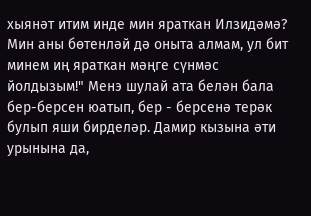хыянәт итим инде мин яраткан Илзидәмә? Мин аны бөтенләй дә оныта алмам, ул бит минем иң яраткан мәңге сүнмәс йолдызым!" Менэ шулай ата белән бала бер-берсен юатып, бер - берсенә терәк булып яши бирделәр. Дамир кызына әти урынына да,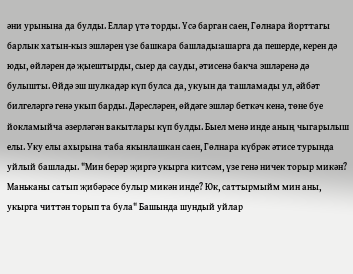әни урынына да булды. Еллар үтә торды. Үсә барган саен, Гөлнара йорттагы барлык хатын-кыз эшләрен үзе башкара башлады:ашарга да пешерде, керен дә юды, өйләрен дә җыештырды, сыер да сауды, әтисенә бакча эшләренә дә булышты. Өйдә эш шулкадәр күп булса да, укуын да ташламады ул, әйбәт билгеләргә генә укып барды. Дәресләрен, өйдәге эшләр беткәч кенә, төне буе йокламыйча әзерләгән вакытлары күп булды. Быел менә инде аның чыгарылыш елы. Уку елы ахырына таба якынлашкан саен, Гөлнара күбрәк әтисе турында уйлый башлады. "Мин берәр җиргә укырга китсәм, үзе генә ничек торыр микән? Маньканы сатып җибәрәсе булыр микән инде? Юк, саттырмыйм мин аны, укырга читтән торып та була" Башында шундый уйлар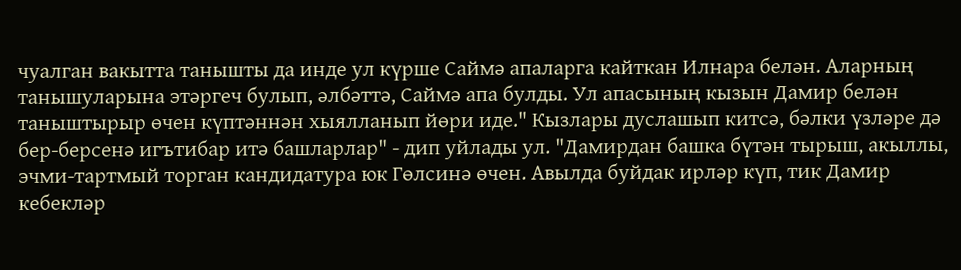чуалган вакытта танышты да инде ул күрше Саймә апаларга кайткан Илнара белән. Аларның танышуларына этәргеч булып, әлбәттә, Саймә апа булды. Ул апасының кызын Дамир белән таныштырыр өчен күптәннән хыялланып йөри иде." Кызлары дуслашып китсә, бәлки үзләре дә бер-берсенә игътибар итә башларлар" - дип уйлады ул. "Дамирдан башка бүтән тырыш, акыллы, эчми-тартмый торган кандидатура юк Гөлсинә өчен. Авылда буйдак ирләр күп, тик Дамир кебекләр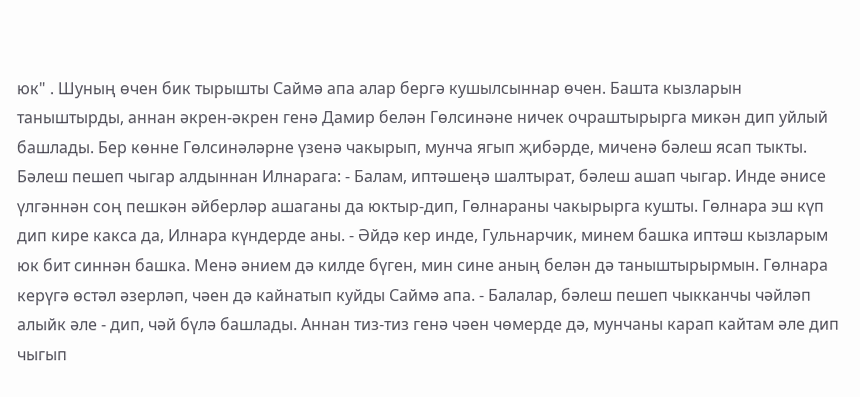юк" . Шуның өчен бик тырышты Саймә апа алар бергә кушылсыннар өчен. Башта кызларын таныштырды, аннан әкрен-әкрен генә Дамир белән Гөлсинәне ничек очраштырырга микән дип уйлый башлады. Бер көнне Гөлсинәләрне үзенә чакырып, мунча ягып җибәрде, миченә бәлеш ясап тыкты. Бәлеш пешеп чыгар алдыннан Илнарага: - Балам, иптәшеңә шалтырат, бәлеш ашап чыгар. Инде әнисе үлгәннән соң пешкән әйберләр ашаганы да юктыр-дип, Гөлнараны чакырырга кушты. Гөлнара эш күп дип кире какса да, Илнара күндерде аны. - Әйдә кер инде, Гульнарчик, минем башка иптәш кызларым юк бит синнән башка. Менә әнием дә килде бүген, мин сине аның белән дә таныштырырмын. Гөлнара керүгә өстәл әзерләп, чәен дә кайнатып куйды Саймә апа. - Балалар, бәлеш пешеп чыкканчы чәйләп алыйк әле - дип, чәй бүлә башлады. Аннан тиз-тиз генә чәен чөмерде дә, мунчаны карап кайтам әле дип чыгып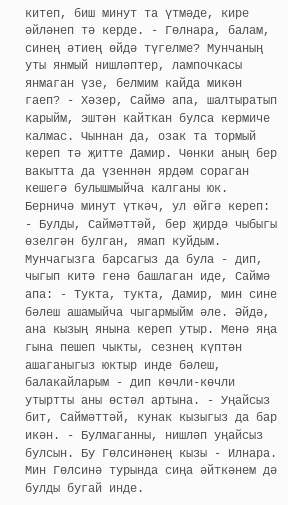китеп, биш минут та үтмәде, кире әйләнеп тә керде. - Гөлнара, балам, синең әтиең өйдә түгелме? Мунчаның уты янмый нишләптер, лампочкасы янмаган үзе, белмим кайда микән гаеп? - Хәзер, Саймә апа, шалтыратып карыйм, эштән кайткан булса кермиче калмас. Чыннан да, озак та тормый кереп тә җитте Дамир. Чөнки аның бер вакытта да үзеннән ярдәм сораган кешегә булышмыйча калганы юк. Берничә минут үткәч, ул өйгә кереп: - Булды, Саймәттәй, бер җирдә чыбыгы өзелгән булган, ямап куйдым. Мунчагызга барсагыз да була - дип, чыгып китә генә башлаган иде, Саймә апа: - Тукта, тукта, Дамир, мин сине бәлеш ашамыйча чыгармыйм әле. Әйдә, ана кызың янына кереп утыр. Менә яңа гына пешеп чыкты, сезнең күптән ашаганыгыз юктыр инде бәлеш, балакайларым - дип көчли-көчли утыртты аны өстәл артына. - Уңайсыз бит, Саймәттәй, кунак кызыгыз да бар икән. - Булмаганны, нишләп уңайсыз булсын. Бу Гөлсинәнең кызы - Илнара. Мин Гөлсинә турында сиңа әйткәнем дә булды бугай инде.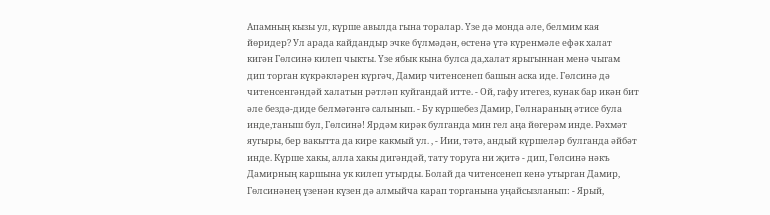Апамның кызы ул, күрше авылда гына торалар. Үзе дә монда әле, белмим кая йөридер? Ул арада кайдандыр эчке бүлмәдән, өстенә үтә күренмәле ефәк халат кигән Гөлсинә килеп чыкты. Үзе ябык кына булса да,халат ярыгыннан менә чыгам дип торган күкрәкләрен күргәч, Дамир читенсенеп башын аска иде. Гөлсинә дә читенсенгәндәй халатын рәтләп куйгандай итте. - Ой, гафу итегез, кунак бар икән бит әле бездә-диде белмәгәнгә салынып. - Бу күршебез Дамир, Гөлнараның әтисе була инде,таныш бул, Гөлсинә! Ярдәм кирәк булганда мин гел аңа йөгерәм инде. Рәхмәт яугыры, бер вакытта да кире какмый ул. , - Иии, тәтә, андый күршеләр булганда әйбәт инде. Күрше хакы, алла хакы дигәндәй, тату торуга ни җитә - дип, Гөлсинә нәкъ Дамирның каршына ук килеп утырды. Болай да читенсенеп кенә утырган Дамир, Гөлсинәнең үзенән күзен дә алмыйча карап торганына уңайсызланып: - Ярый,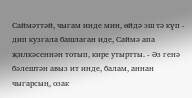Саймәттәй, чыгам инде мин, өйдә эш тә күп - дип кузгала башлаган иде, Саймә апа җилкәсеннән тотып, кире утыртты. - Әз генә бәлештән авыз ит инде, балам, аннан чыгарсың, озак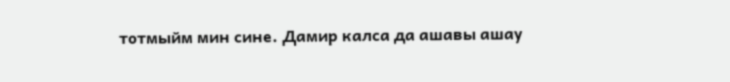тотмыйм мин сине. Дамир калса да ашавы ашау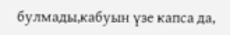булмады,кабуын үзе капса да,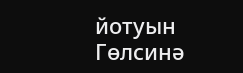йотуын Гөлсинә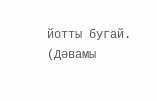йотты бугай.
(Дәвамы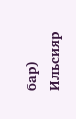бар)
Ильсияр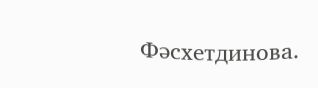Фәсхетдинова.